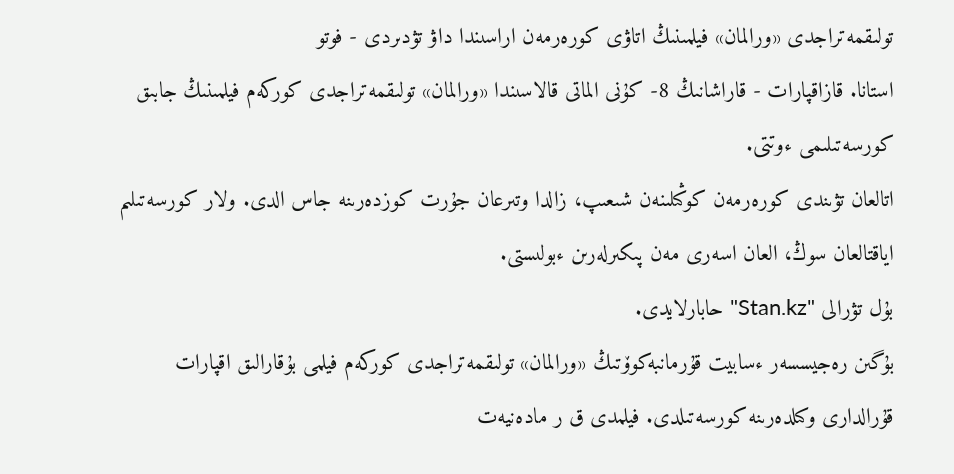تولىقمەتراجدى «ورالمان» فيلمىنىڭ اتاۋى كورەرمەن اراسىندا داۋ تۋدىردى - فوتو
استانا. قازاقپارات - قاراشانىڭ 8- كۇنى الماتى قالاسىندا «ورالمان» تولىقمەتراجدى كوركەم فيلمىنىڭ جابىق كورسەتىلىمى ءوتتى.
اتالعان تۋىندى كورەرمەن كوڭىلىنەن شىعىپ، زالدا وتىرعان جۇرت كوزدەرىنە جاس الدى. ولار كورسەتىلىم اياقتالعان سوڭ، العان اسەرى مەن پىكىرلەرىن ءبولىستى.
بۇل تۋرالى "Stan.kz" حابارلايدى.
بۇگىن رەجيسسەر ءسابيت قۇرمانبەكوۆتىڭ «ورالمان» تولىقمەتراجدى كوركەم فيلمى بۇقارالىق اقپارات قۇرالدارى وكىلدەرىنە كورسەتىلدى. فيلمدى ق ر مادەنيەت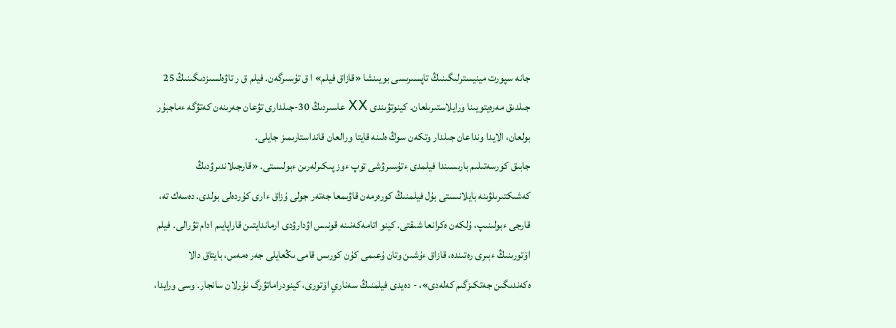جانە سپورت مينيسترلىگىنىڭ تاپسىرىسى بويىنشا «قازاق فيلم» ا ق تۇسىرگەن. فيلم ق ر تاۋەلسىزدىگىنىڭ 25 جىلدىق مەرەيتويىنا ورايلاستىرىلعان. كينوتۋىندى ⅩⅩ عاسىردىڭ 30-جىلدارى تۋعان جەرىنەن كەتۋگە ءماجبۇر بولعان، الايدا ونداعان جىلدار وتكەن سوڭ ەلىنە قايتا ورالعان قانداستارىمىز جايلى.
جابىق كورسەتىلىم بارىسىندا فيلمدى ءتۇسىرۋشى توپ ءوز پىكىرلەرىن ءبولىستى. «قارجىلاندىرۋدىڭ كەشىكتىرىلۋىنە بايلانىستى بۇل فيلمنىڭ كورەرمەن قاۋىمعا جەتەر جولى ۇزاق ءارى كۇردەلى بولدى. دەسەك تە، قارجى ءبولىنىپ، ۇلكەن ەكرانعا شىقتى. كينو اتامەكەنىنە قونىس اۋدارۋدى ارماندايتىن قاراپايىم ادام تۋرالى. فيلم اۆتورىنىڭ ءبىرى رەتىندە، قازاق ءۇشىن وتان ۇعىمى كۇن كورىس قامى ىڭعايلى جەر ەمەس، بايتاق دالا ەكەندىگىن جەتكىزگىم كەلەدى»، - دەيدى فيلمنىڭ سەناري اۆتورى، كينودراماتۋرگ نۇرلان سانجار. وسى ورايدا،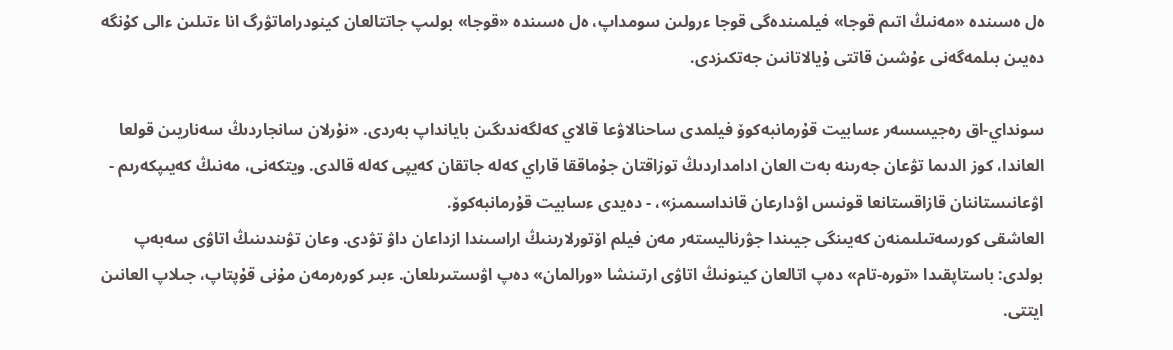ەل ەسىندە «مەنىڭ اتىم قوجا» فيلمىندەگى قوجا ءرولىن سومداپ، ەل ەسىندە «قوجا» بولىپ جاتتالعان كينودراماتۋرگ انا ءتىلىن ءالى كۇنگە دەيىن بىلمەگەنى ءۇشىن قاتتى ۇيالاتانىن جەتكىزدى.

سونداي-اق رەجيسسەر ءسابيت قۇرمانبەكوۆ فيلمدى ساحنالاۋعا قالاي كەلگەندىگىن بايانداپ بەردى. «نۇرلان سانجاردىڭ سەناريىن قولعا العاندا، كوز الدىما تۋعان جەرىنە بەت العان ادامداردىڭ توزاقتان جۇماققا قاراي كەلە جاتقان كەيپى كەلە قالدى. ويتكەنى، مەنىڭ كەيىپكەرىم - اۋعانىستاننان قازاقستانعا قونىس اۋدارعان قانداسىمىز»، - دەيدى ءسابيت قۇرمانبەكوۆ.
العاشقى كورسەتىلىمنەن كەيىنگى جيىندا جۋرناليستەر مەن فيلم اۆتورلارىنىڭ اراسىندا ازداعان داۋ تۋدى. وعان تۋىندىنىڭ اتاۋى سەبەپ بولدى: باستاپقىدا «تورە-تام» دەپ اتالعان كينونىڭ اتاۋى ارتىنشا «ورالمان» دەپ اۋىستىرىلعان. ءبىر كورەرمەن مۇنى قۇپتاپ، جىلاپ العانىن ايتتى.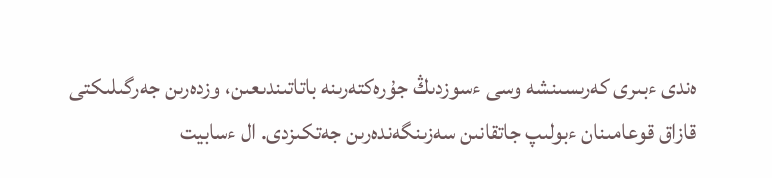ەندى ءبىرى كەرىسىنشە وسى ءسوزدىڭ جۇرەكتەرىنە باتاتىندىعىن، وزدەرىن جەرگىلىكتى قازاق قوعامىنان ءبولىپ جاتقانىن سەزىنگەندەرىن جەتكىزدى. ال ءسابيت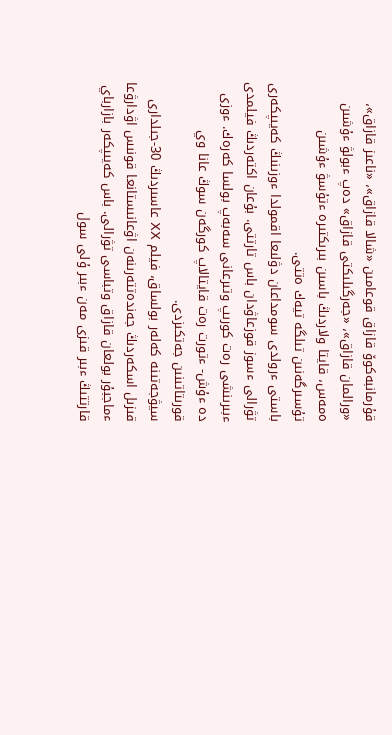قۇرمانبەكوۆ قازاق قوعامىن «شالا قازاق»، «ناعىز قازاق»، «ورالمان قازاق»، «جەرگىلىكتى قازاق» دەپ ءبولۋ ءۇشىن ەمەس، قايتا ولاردىڭ باسىن بىرىكتىرە ءتۇسۋ ءۇشىن تۇسىرگەنىن تىلگە تيەك ەتتى.
باستى ءرولدى سومداعان دۋلىعا اقمولدا ءوزىنىڭ كەيىپكەرى تۋرالى ءسوز قوزعاۋدان باس تارتتى. بۇعان اكتەردىڭ فيلمدى ءبىرىنشى رەت كورىپ وتىرعانى سەبەپ بولسا كەرەك. ءوزى دە ءۇش- ءتورت رەت قايتالاپ كورگەن سوڭ عانا وي قورىتاتىنىن جەتكىزدى.
سيۋجەتىنە كەلەر بولساق، فيلم ⅩⅩ عاسىردىڭ 30-جىلدارى قىزىل اسكەردىڭ جەندەتتەرىنەن اۋعانىستانعا قونىس اۋدارۋعا ءماجبۇر بولعان قازاق وتباسى تۋرالى. باس كەيىپكەر بازارباي قارتتىڭ ءبىر قىزى مەن ءبىر ۇلى سول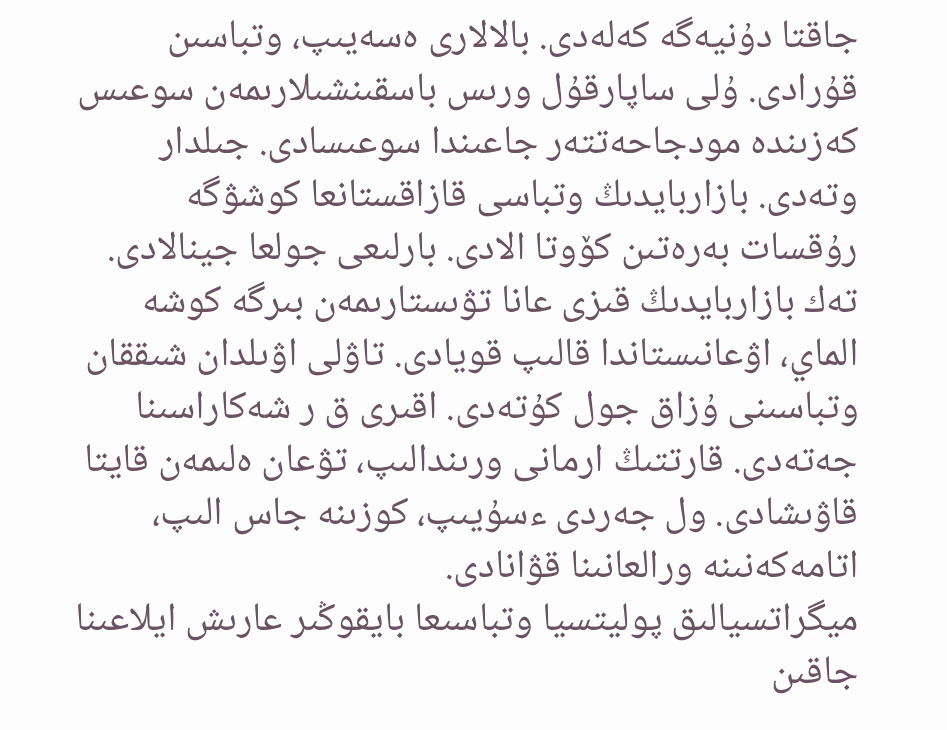جاقتا دۇنيەگە كەلەدى. بالالارى ەسەيىپ، وتباسىن قۇرادى. ۇلى ساپارقۇل ورىس باسقىنشىلارىمەن سوعىس كەزىندە مودجاحەتتەر جاعىندا سوعىسادى. جىلدار وتەدى. بازاربايدىڭ وتباسى قازاقستانعا كوشۋگە رۇقسات بەرەتىن كۆوتا الادى. بارلىعى جولعا جينالادى. تەك بازاربايدىڭ قىزى عانا تۋىستارىمەن بىرگە كوشە الماي، اۋعانىستاندا قالىپ قويادى. تاۋلى اۋىلدان شىققان وتباسىنى ۇزاق جول كۇتەدى. اقىرى ق ر شەكاراسىنا جەتەدى. قارتتىڭ ارمانى ورىندالىپ، تۋعان ەلىمەن قايتا قاۋىشادى. ول جەردى ءسۇيىپ، كوزىنە جاس الىپ، اتامەكەنىنە ورالعانىنا قۋانادى.
ميگراتسيالىق پوليتسيا وتباسىعا بايقوڭىر عارىش ايلاعىنا جاقىن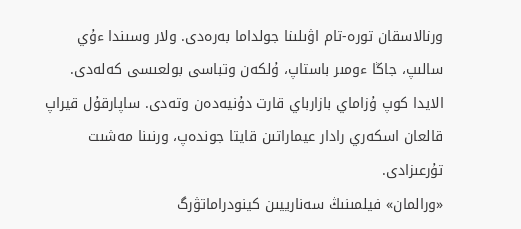ورنالاسقان تورە-تام اۋىلىنا جولداما بەرەدى. ولار وسىندا ءۇي سالىپ، جاڭا ءومىر باستاپ، ۇلكەن وتباسى بولعىسى كەلەدى. الايدا كوپ ۇزاماي بازارباي قارت دۇنيەدەن وتەدى. ساپارقۇل قيراپ قالعان اسكەري رادار عيماراتىن قايتا جوندەپ، ورنىنا مەشىت تۇرعىزادى.
«ورالمان» فيلمىنىڭ سەنارييىن كينودراماتۋرگ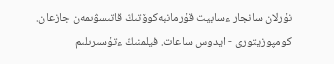نۇرلان سانجار ءسابيت قۇرمانبەكوۆتىڭ قاتىسۋىمەن جازعان. كومپوزيتورى - ايدوس ساعات. فيلمنىڭ ءتۇسىرىلىم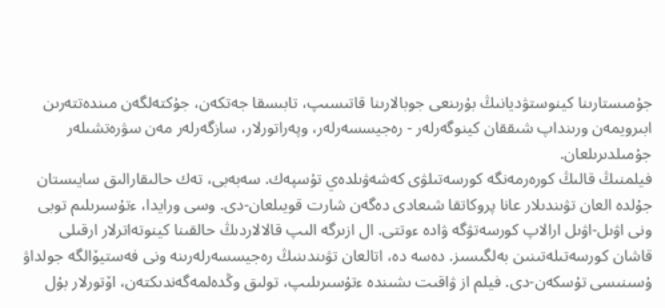جۇمىستارىنا كينوستۋديانىڭ بۇرىنعى جوبالارىنا قاتىسىپ، تابىسقا جەتكەن، جۇكتەلگەن مىندەتتەرىن ابىرويمەن ورىنداپ شىققان كينوگەرلەر - رەجيسسەرلەر، وپەراتورلار، سازگەرلەر مەن سۋرەتشىلەر جۇمىلدىرىلعان.
فيلمنىڭ قالىڭ كورەرمەنگە كورسەتىلۋى كەشەۋىلدەي تۇسپەك. سەبەبى، تەك حالىقارالىق سايىستان جۇلدە العان تۋىندىلار عانا پروكاتقا شىعادى دەگەن شارت قويىلعان-دى. وسى ورايدا، ءتۇسىرىلىم توبى ونى اۋىل-اۋىل ارالاپ كورسەتۋگە ۋادە ءوتتى. ال ازىرگە الىپ قالالاردىڭ حالقىنا كينوتەاترلار ارقىلى قاشان كورسەتىلەتىنىن بەلگىسىز. دەسە دە، اتالعان تۋىندىنىڭ رەجيسسەرلەرىنە ونى فەستيۆالگە جولداۋ ۇسىنىسى تۇسكەن-دى. فيلم از ۋاقىت ىشىندە ءتۇسىرىلىپ، تولىق وڭدەلمەگەندىكتەن، اۆتورلار بۇل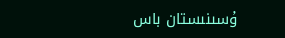ۇسىنىستان باس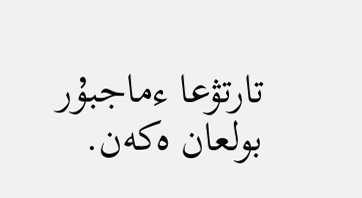تارتۋعا ءماجبۇر بولعان ەكەن.